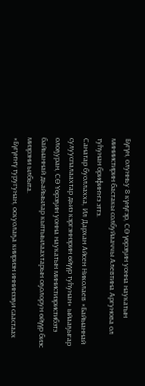Бүгүн, олунньу 8 күнүгэр, СӨ үөрэҕин уонна наукатын миниистирин бастакы солбуйааччы Алевтина Аргунова ол туһунан брифиҥҥэ эттэ.
Санатар буоллахха, Ил Дархан Айсен Николаев «Байыаннай сулууспалаахтар дьиэ кэргэннэрин өйүүр туһунан» ыйааҕыгар олоҕуран, СӨ Үөрэҕин уонна наукатын министиэристибэтэ байыаннай дьайыылар кыттыылаахтарын оҕолорун өйүүр биэс миэрэни ылбыта.
«Бүгүҥҥү туругунан, оскуолаҕа киириэн иннинээҕи саастаах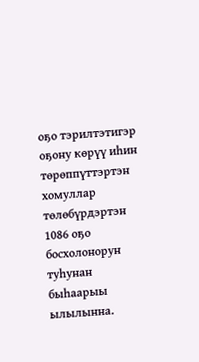оҕо тэрилтэтигэр оҕону көрүү иһин төрөппүттэртэн хомуллар төлөбүрдэртэн 1086 оҕо босхолонорун туһунан быһаарыы ылылынна.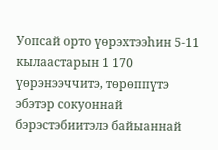Уопсай орто үөрэхтээһин 5-11 кылаастарын 1 170 үөрэнээччитэ, төрөппүтэ эбэтэр сокуоннай бэрэстэбиитэлэ байыаннай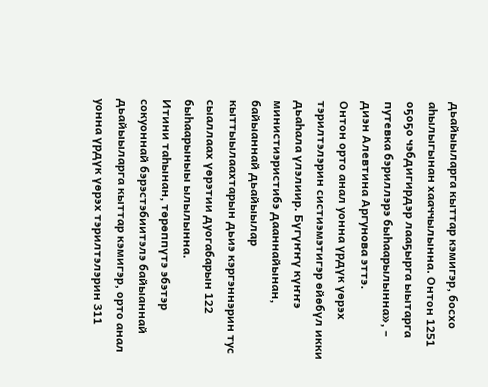дьайыыларга кыттар кэмигэр, босхо аһылыгынан хааччылынна. Онтон 1251 оҕоҕо чэбдигирдэр лааҕырга ыытарга путевка бэриллэрэ быһаарылынна», – диэн Алевтина Аргунова эттэ.
Онтон орто анал уонна үрдүк үөрэх тэрилтэлэрин систиэмэтигэр өйөбүл икки дьаһала үлэлиир. Бүгүҥҥү күҥҥэ министиэристибэ дааннайынан, байыаннай дьайыылар кыттыылаахтарын дьиэ кэргэннэрин тус сыаллаах үөрэтии дуогабарын 122 быһаарыныы ылылынна.
Итини таһынан, төрөппүтэ эбэтэр сокуоннай бэрэстэбиитэлэ байыаннай дьайыыларга кыттар кэмигэр, орто анал уонна үрдүк үөрэх тэрилтэлэрин 311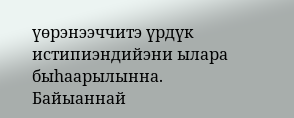үөрэнээччитэ үрдүк истипиэндийэни ылара быһаарылынна.
Байыаннай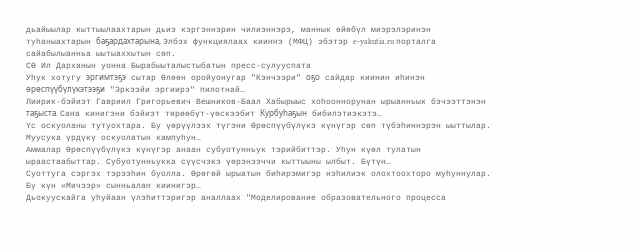дьайыылар кыттыылаахтарын дьиэ кэргэннэрин чилиэннэрэ, маннык өйөбүл миэрэлэринэн туһаныахтарын баҕардахтарына, Элбэх функциялаах кииҥҥэ (МФЦ) эбэтэр e-yakutia.ru порталга сайабылыанньа ыытыаххытын сөп.
СӨ Ил Дарханын уонна Бырабыыталыстыбатын пресс-сулууспата
Уһук хотугу эргимтэҕэ сытар Өлөөн оройуонугар "Кэнчээри" оҕо сайдар киинин иһинэн өрөспүүбүлүкэтээҕи "Эркээйи эргиирэ" пилотнай…
Лиирик-бэйиэт Гавриил Григорьевич Вешников-Баал Хабырыыс хоһооннорунан ырыанньык бэчээттэнэн таҕыста. Саҥа кинигэни бэйиэт төрөөбүт-үөскээбит Курбуһаҕын бибилэтиэкэтэ…
Үс оскуоланы тутуохтара. Бу үөрүүлээх түгэни Өрөспүүбүлүкэ күнүгэр сөп түбэһиннэрэн ыыттылар. Муусука үрдүкү оскуолатын кампуһун…
Аммалар Өрөспүүбүлүкэ күнүгэр анаан субуотунньук тэрийбиттэр. Уһун күөл тулатын ыраастаабыттар. Субуотунньукка сүүсчэкэ үөрэнээччи кыттыыны ылбыт. Бүтүн…
Суоттуга сэргэх тэрээһин буолла. Өрөгөй ырыатын биһирэмигэр нэһилиэк олохтоохторо муһуннулар. Бу күн «Мичээр» сынньалаҥ киинигэр…
Дьокуускайга уһуйаан үлэһиттэригэр аналлаах "Моделирование образовательного процесса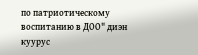по патриотическому воспитанию в ДОО" диэн куурус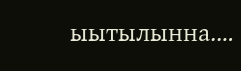ыытылынна.…